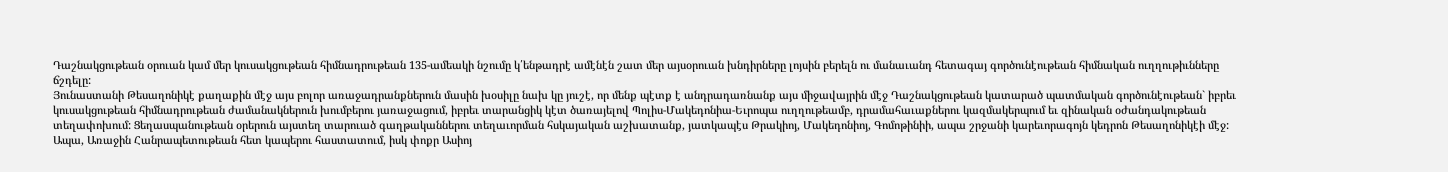Դաշնակցութեան օրուան կամ մեր կուսակցութեան հիմնադրութեան 135-ամեակի նշումը կ՛ենթադրէ ամէնէն շատ մեր այսօրուան խնդիրները լոյսին բերելն ու մանաւանդ հետագայ գործունէութեան հիմնական ուղղութիւնները ճշդելը:
Յունաստանի Թեսաղոնիկէ քաղաքին մէջ այս բոլոր առաջադրանքներուն մասին խօսիլը նախ կը յուշէ, որ մենք պէտք է անդրադառնանք այս միջավայրին մէջ Դաշնակցութեան կատարած պատմական գործունէութեան` իբրեւ կուսակցութեան հիմնադրութեան ժամանակներուն խումբերու յառաջացում, իբրեւ տարանցիկ կէտ ծառայելով Պոլիս-Մակեդոնիա-Եւրոպա ուղղութեամբ, դրամահաւաքներու կազմակերպում եւ զինական օժանդակութեան տեղափոխում: Ցեղասպանութեան օրերուն այստեղ տարուած գաղթականներու տեղաւորման հսկայական աշխատանք, յատկապէս Թրակիոյ, Մակեդոնիոյ, Գոմոթինիի, ապա շրջանի կարեւորագոյն կեդրոն Թեսաղոնիկէի մէջ:
Ապա, Առաջին Հանրապետութեան հետ կապերու հաստատում, իսկ փոքր Ասիոյ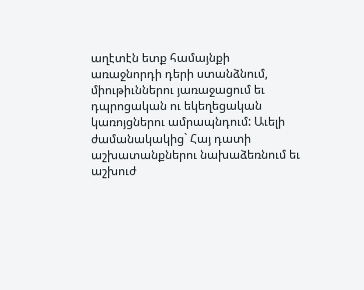աղէտէն ետք համայնքի առաջնորդի դերի ստանձնում, միութիւններու յառաջացում եւ դպրոցական ու եկեղեցական կառոյցներու ամրապնդում: Աւելի ժամանակակից` Հայ դատի աշխատանքներու նախաձեռնում եւ աշխուժ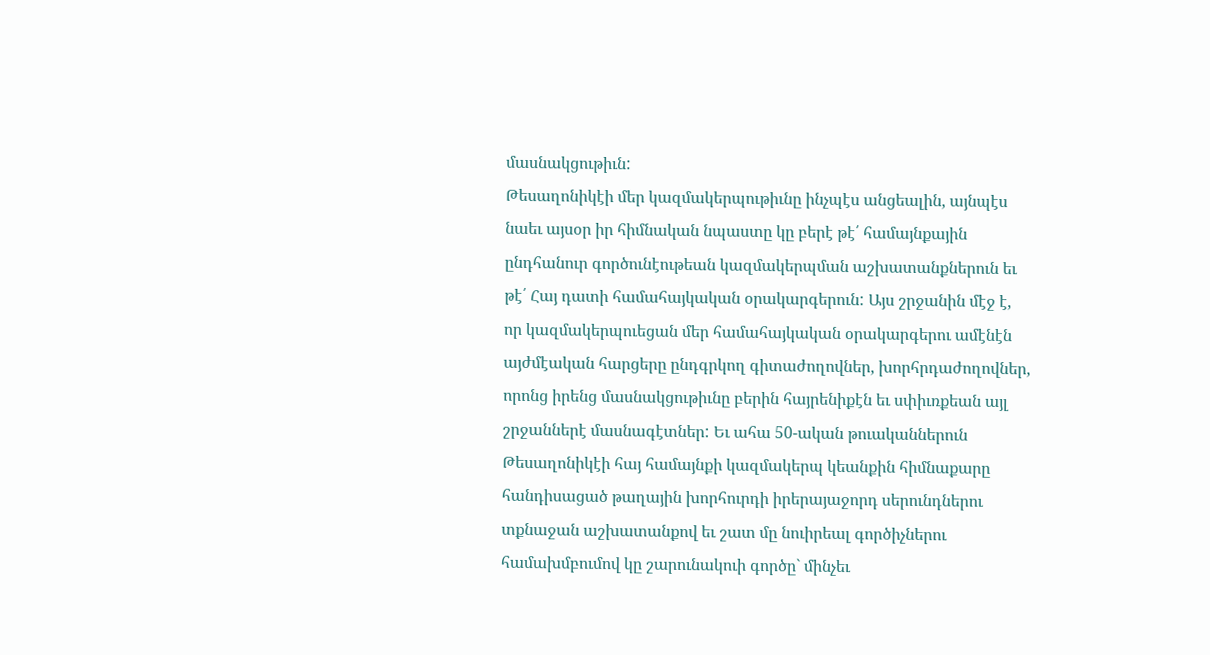մասնակցութիւն:
Թեսաղոնիկէի մեր կազմակերպութիւնը ինչպէս անցեալին, այնպէս նաեւ այսօր իր հիմնական նպաստը կը բերէ թէ՛ համայնքային ընդհանուր գործունէութեան կազմակերպման աշխատանքներուն եւ թէ՛ Հայ դատի համահայկական օրակարգերուն: Այս շրջանին մէջ է, որ կազմակերպուեցան մեր համահայկական օրակարգերու ամէնէն այժմէական հարցերը ընդգրկող գիտաժողովներ, խորհրդաժողովներ, որոնց իրենց մասնակցութիւնը բերին հայրենիքէն եւ սփիւռքեան այլ շրջաններէ մասնագէտներ: Եւ ահա 50-ական թուականներուն Թեսաղոնիկէի հայ համայնքի կազմակերպ կեանքին հիմնաքարը հանդիսացած թաղային խորհուրդի իրերայաջորդ սերունդներու տքնաջան աշխատանքով եւ շատ մը նուիրեալ գործիչներու համախմբումով կը շարունակուի գործը` մինչեւ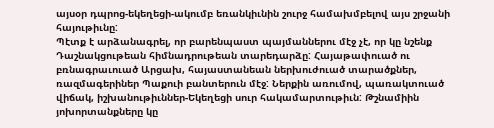այսօր դպրոց-եկեղեցի-ակումբ եռանկիւնին շուրջ համախմբելով այս շրջանի հայութիւնը:
Պէտք է արձանագրել, որ բարենպաստ պայմաններու մէջ չէ, որ կը նշենք Դաշնակցութեան հիմնադրութեան տարեդարձը: Հայաթափուած ու բռնագրաւուած Արցախ, հայաստանեան ներխուժուած տարածքներ, ռազմագերիներ Պաքուի բանտերուն մէջ: Ներքին առումով, պառակտուած վիճակ, իշխանութիւններ-Եկեղեցի սուր հակամարտութիւն: Թշնամիին յոխորտանքները կը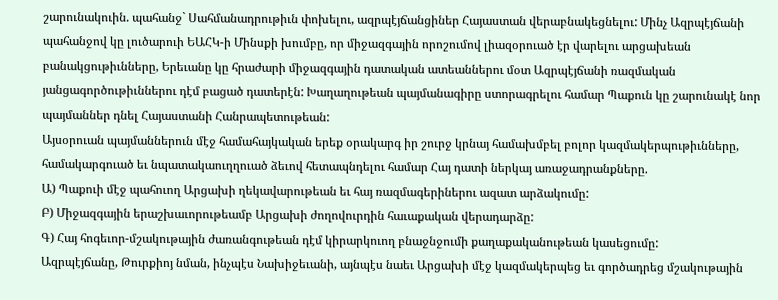շարունակուին. պահանջ` Սահմանադրութիւն փոխելու, ազրպէյճանցիներ Հայաստան վերաբնակեցնելու: Մինչ Ազրպէյճանի պահանջով կը լուծարուի ԵԱՀԿ-ի Մինսքի խումբը, որ միջազգային որոշումով լիազօրուած էր վարելու արցախեան բանակցութիւնները, Երեւանը կը հրաժարի միջազգային դատական ատեաններու մօտ Ազրպէյճանի ռազմական յանցագործութիւններու դէմ բացած դատերէն: Խաղաղութեան պայմանագիրը ստորագրելու համար Պաքուն կը շարունակէ նոր պայմաններ դնել Հայաստանի Հանրապետութեան:
Այսօրուան պայմաններուն մէջ համահայկական երեք օրակարգ իր շուրջ կրնայ համախմբել բոլոր կազմակերպութիւնները, համակարգուած եւ նպատակաուղղուած ձեւով հետապնդելու համար Հայ դատի ներկայ առաջադրանքները.
Ա) Պաքուի մէջ պահուող Արցախի ղեկավարութեան եւ հայ ռազմագերիներու ազատ արձակումը:
Բ) Միջազգային երաշխաւորութեամբ Արցախի ժողովուրդին հաւաքական վերադարձը:
Գ) Հայ հոգեւոր-մշակութային ժառանգութեան դէմ կիրարկուող բնաջնջումի քաղաքականութեան կասեցումը:
Ազրպէյճանը, Թուրքիոյ նման, ինչպէս Նախիջեւանի, այնպէս նաեւ Արցախի մէջ կազմակերպեց եւ գործադրեց մշակութային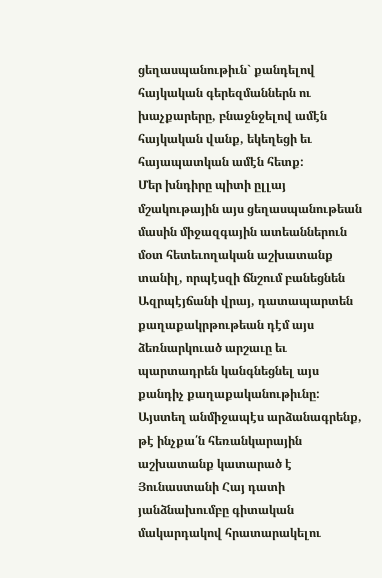ցեղասպանութիւն` քանդելով հայկական գերեզմաններն ու խաչքարերը, բնաջնջելով ամէն հայկական վանք, եկեղեցի եւ հայապատկան ամէն հետք:
Մեր խնդիրը պիտի ըլլայ մշակութային այս ցեղասպանութեան մասին միջազգային ատեաններուն մօտ հետեւողական աշխատանք տանիլ, որպէսզի ճնշում բանեցնեն Ազրպէյճանի վրայ, դատապարտեն քաղաքակրթութեան դէմ այս ձեռնարկուած արշաւը եւ պարտադրեն կանգնեցնել այս քանդիչ քաղաքականութիւնը:
Այստեղ անմիջապէս արձանագրենք, թէ ինչքա՛ն հեռանկարային աշխատանք կատարած է Յունաստանի Հայ դատի յանձնախումբը գիտական մակարդակով հրատարակելու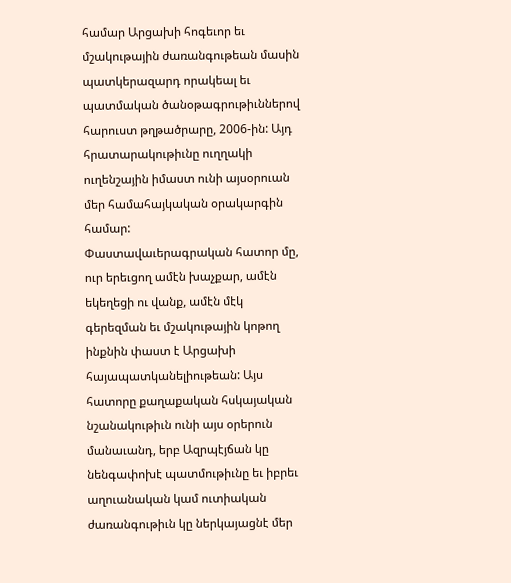համար Արցախի հոգեւոր եւ մշակութային ժառանգութեան մասին պատկերազարդ որակեալ եւ պատմական ծանօթագրութիւններով հարուստ թղթածրարը, 2006-ին: Այդ հրատարակութիւնը ուղղակի ուղենշային իմաստ ունի այսօրուան մեր համահայկական օրակարգին համար:
Փաստավաւերագրական հատոր մը, ուր երեւցող ամէն խաչքար, ամէն եկեղեցի ու վանք, ամէն մէկ գերեզման եւ մշակութային կոթող ինքնին փաստ է Արցախի հայապատկանելիութեան: Այս հատորը քաղաքական հսկայական նշանակութիւն ունի այս օրերուն մանաւանդ, երբ Ազրպէյճան կը նենգափոխէ պատմութիւնը եւ իբրեւ աղուանական կամ ուտիական ժառանգութիւն կը ներկայացնէ մեր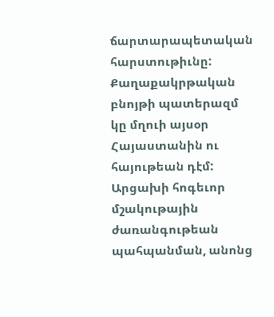ճարտարապետական հարստութիւնը:
Քաղաքակրթական բնոյթի պատերազմ կը մղուի այսօր Հայաստանին ու հայութեան դէմ: Արցախի հոգեւոր մշակութային ժառանգութեան պահպանման, անոնց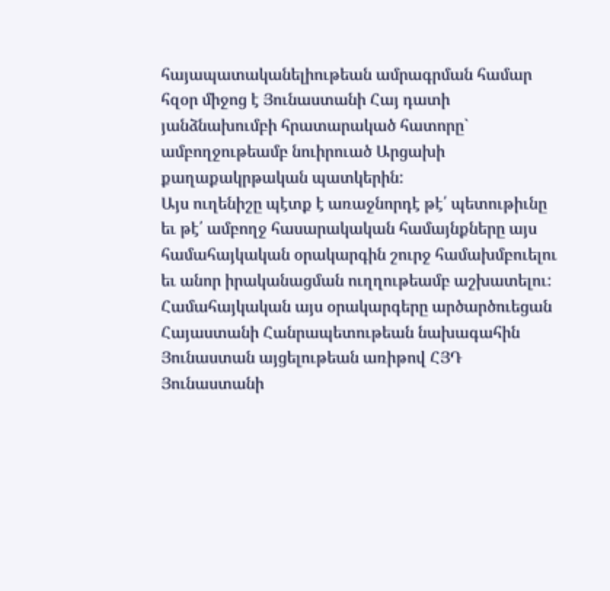հայապատականելիութեան ամրագրման համար հզօր միջոց է Յունաստանի Հայ դատի յանձնախումբի հրատարակած հատորը` ամբողջութեամբ նուիրուած Արցախի քաղաքակրթական պատկերին:
Այս ուղենիշը պէտք է առաջնորդէ թէ՛ պետութիւնը եւ թէ՛ ամբողջ հասարակական համայնքները այս համահայկական օրակարգին շուրջ համախմբուելու եւ անոր իրականացման ուղղութեամբ աշխատելու:
Համահայկական այս օրակարգերը արծարծուեցան Հայաստանի Հանրապետութեան նախագահին Յունաստան այցելութեան առիթով ՀՅԴ Յունաստանի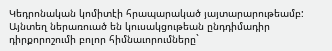Կեդրոնական կոմիտէի հրապարակած յայտարարութեամբ: Այնտեղ ներառուած են կուսակցութեան ընդդիմադիր դիրքորոշումի բոլոր հիմնաւորումները`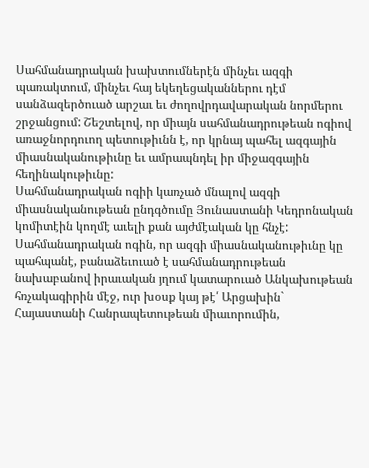Սահմանադրական խախտումներէն մինչեւ ազգի պառակտում, մինչեւ հայ եկեղեցականներու դէմ սանձազերծուած արշաւ եւ ժողովրդավարական նորմերու շրջանցում: Շեշտելով, որ միայն սահմանադրութեան ոգիով առաջնորդուող պետութիւնն է, որ կրնայ պահել ազգային միասնականութիւնը եւ ամրապնդել իր միջազգային հեղինակութիւնը:
Սահմանադրական ոգիի կառչած մնալով ազգի միասնականութեան ընդգծումը Յունաստանի Կեդրոնական կոմիտէին կողմէ աւելի քան այժմէական կը հնչէ: Սահմանադրական ոգին, որ ազգի միասնականութիւնը կը պահպանէ, բանաձեւուած է սահմանադրութեան նախաբանով իրաւական յղում կատարուած Անկախութեան հռչակագիրին մէջ, ուր խօսք կայ թէ՛ Արցախին` Հայաստանի Հանրապետութեան միաւորումին,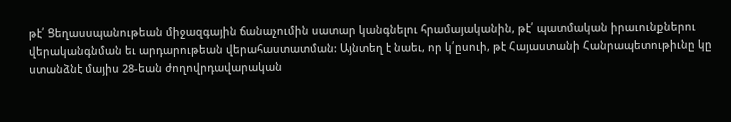թէ՛ Ցեղասսպանութեան միջազգային ճանաչումին սատար կանգնելու հրամայականին, թէ՛ պատմական իրաւունքներու վերականգնման եւ արդարութեան վերահաստատման: Այնտեղ է նաեւ, որ կ՛ըսուի, թէ Հայաստանի Հանրապետութիւնը կը ստանձնէ մայիս 28-եան ժողովրդավարական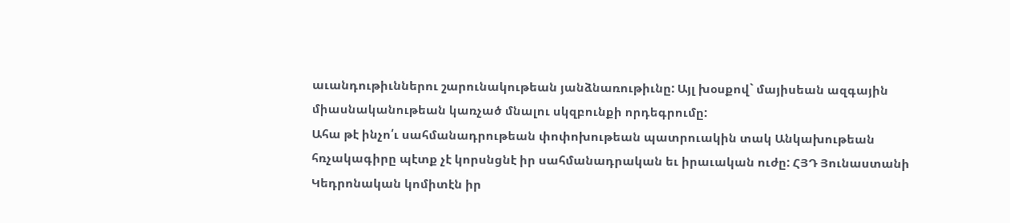աւանդութիւններու շարունակութեան յանձնառութիւնը: Այլ խօսքով` մայիսեան ազգային միասնականութեան կառչած մնալու սկզբունքի որդեգրումը:
Ահա թէ ինչո՛ւ սահմանադրութեան փոփոխութեան պատրուակին տակ Անկախութեան հռչակագիրը պէտք չէ կորսնցնէ իր սահմանադրական եւ իրաւական ուժը: ՀՅԴ Յունաստանի Կեդրոնական կոմիտէն իր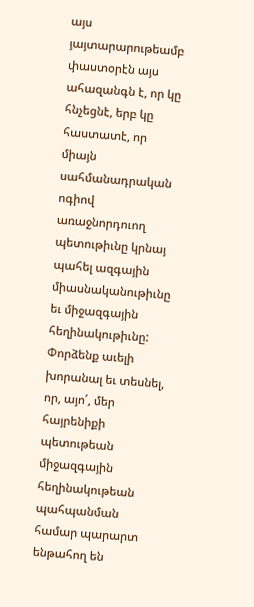այս յայտարարութեամբ փաստօրէն այս ահազանգն է, որ կը հնչեցնէ, երբ կը հաստատէ, որ միայն սահմանադրական ոգիով առաջնորդուող պետութիւնը կրնայ պահել ազգային միասնականութիւնը եւ միջազգային հեղինակութիւնը:
Փորձենք աւելի խորանալ եւ տեսնել, որ, այո՛, մեր հայրենիքի պետութեան միջազգային հեղինակութեան պահպանման համար պարարտ ենթահող են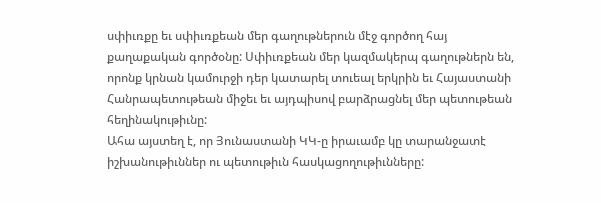սփիւռքը եւ սփիւռքեան մեր գաղութներուն մէջ գործող հայ քաղաքական գործօնը: Սփիւռքեան մեր կազմակերպ գաղութներն են, որոնք կրնան կամուրջի դեր կատարել տուեալ երկրին եւ Հայաստանի Հանրապետութեան միջեւ եւ այդպիսով բարձրացնել մեր պետութեան հեղինակութիւնը:
Ահա այստեղ է, որ Յունաստանի ԿԿ-ը իրաւամբ կը տարանջատէ իշխանութիւններ ու պետութիւն հասկացողութիւնները: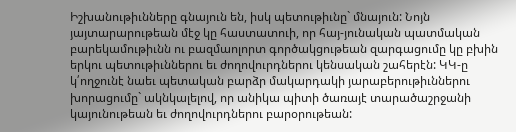Իշխանութիւնները գնայուն են, իսկ պետութիւնը` մնայուն: Նոյն յայտարարութեան մէջ կը հաստատուի, որ հայ-յունական պատմական բարեկամութիւնն ու բազմաոլորտ գործակցութեան զարգացումը կը բխին երկու պետութիւններու եւ ժողովուրդներու կենսական շահերէն: ԿԿ-ը կ՛ողջունէ նաեւ պետական բարձր մակարդակի յարաբերութիւններու խորացումը` ակնկալելով, որ անիկա պիտի ծառայէ տարածաշրջանի կայունութեան եւ ժողովուրդներու բարօրութեան: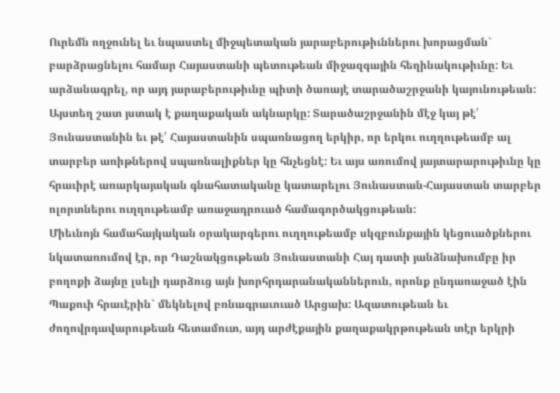Ուրեմն ողջունել եւ նպաստել միջպետական յարաբերութիւններու խորացման` բարձրացնելու համար Հայաստանի պետութեան միջազգային հեղինակութիւնը: Եւ արձանագրել, որ այդ յարաբերութիւնը պիտի ծառայէ տարածաշրջանի կայունութեան: Այստեղ շատ յստակ է քաղաքական ակնարկը: Տարածաշրջանին մէջ կայ թէ՛ Յունաստանին եւ թէ՛ Հայաստանին սպառնացող երկիր, որ երկու ուղղութեամբ ալ տարբեր առիթներով սպառնալիքներ կը հնչեցնէ: Եւ այս առումով յայտարարութիւնը կը հրաւիրէ առարկայական գնահատականը կատարելու Յունաստան-Հայաստան տարբեր ոլորտներու ուղղութեամբ առաջադրուած համագործակցութեան:
Միեւնոյն համահայկական օրակարգերու ուղղութեամբ սկզբունքային կեցուածքներու նկատառումով էր, որ Դաշնակցութեան Յունաստանի Հայ դատի յանձնախումբը իր բողոքի ձայնը լսելի դարձուց այն խորհրդարանականներուն, որոնք ընդառաջած էին Պաքուի հրաւէրին` մեկնելով բռնագրաւուած Արցախ: Ազատութեան եւ ժողովրդավարութեան հետամուտ, այդ արժէքային քաղաքակրթութեան տէր երկրի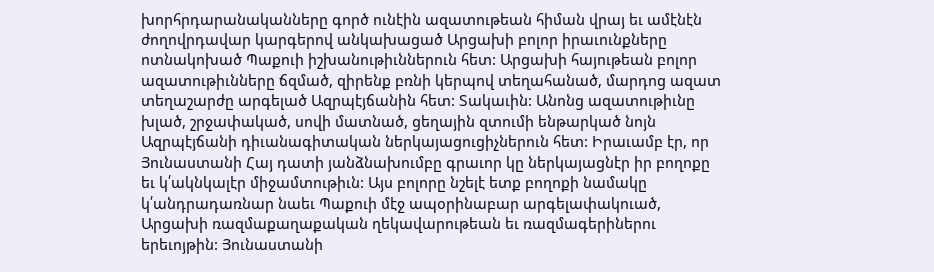խորհրդարանականները գործ ունէին ազատութեան հիման վրայ եւ ամէնէն ժողովրդավար կարգերով անկախացած Արցախի բոլոր իրաւունքները ոտնակոխած Պաքուի իշխանութիւններուն հետ: Արցախի հայութեան բոլոր ազատութիւնները ճզմած, զիրենք բռնի կերպով տեղահանած, մարդոց ազատ տեղաշարժը արգելած Ազրպէյճանին հետ: Տակաւին: Անոնց ազատութիւնը խլած, շրջափակած, սովի մատնած, ցեղային զտումի ենթարկած նոյն Ազրպէյճանի դիւանագիտական ներկայացուցիչներուն հետ: Իրաւամբ էր, որ Յունաստանի Հայ դատի յանձնախումբը գրաւոր կը ներկայացնէր իր բողոքը եւ կ՛ակնկալէր միջամտութիւն: Այս բոլորը նշելէ ետք բողոքի նամակը կ՛անդրադառնար նաեւ Պաքուի մէջ ապօրինաբար արգելափակուած, Արցախի ռազմաքաղաքական ղեկավարութեան եւ ռազմագերիներու երեւոյթին: Յունաստանի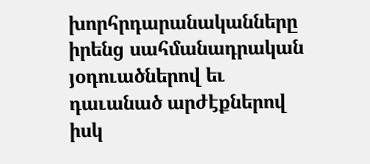խորհրդարանականները իրենց սահմանադրական յօդուածներով եւ դաւանած արժէքներով իսկ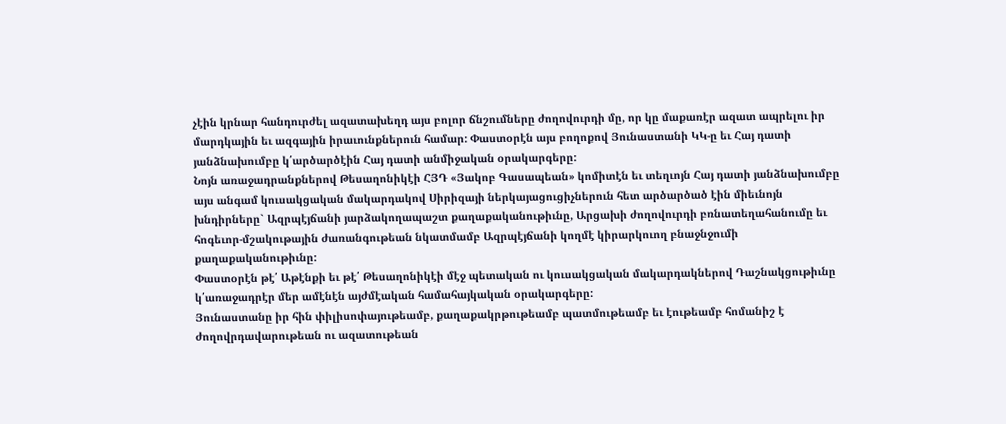չէին կրնար հանդուրժել ազատախեղդ այս բոլոր ճնշումները ժողովուրդի մը, որ կը մաքառէր ազատ ապրելու իր մարդկային եւ ազգային իրաւունքներուն համար: Փաստօրէն այս բողոքով Յունաստանի ԿԿ-ը եւ Հայ դատի յանձնախումբը կ՛արծարծէին Հայ դատի անմիջական օրակարգերը:
Նոյն առաջադրանքներով Թեսաղոնիկէի ՀՅԴ «Յակոբ Գասապեան» կոմիտէն եւ տեղւոյն Հայ դատի յանձնախումբը այս անգամ կուսակցական մակարդակով Սիրիզայի ներկայացուցիչներուն հետ արծարծած էին միեւնոյն խնդիրները` Ազրպէյճանի յարձակողապաշտ քաղաքականութիւնը, Արցախի ժողովուրդի բռնատեղահանումը եւ հոգեւոր-մշակութային ժառանգութեան նկատմամբ Ազրպէյճանի կողմէ կիրարկուող բնաջնջումի քաղաքականութիւնը:
Փաստօրէն թէ՛ Աթէնքի եւ թէ՛ Թեսաղոնիկէի մէջ պետական ու կուսակցական մակարդակներով Դաշնակցութիւնը կ՛առաջադրէր մեր ամէնէն այժմէական համահայկական օրակարգերը:
Յունաստանը իր հին փիլիսոփայութեամբ, քաղաքակրթութեամբ պատմութեամբ եւ էութեամբ հոմանիշ է ժողովրդավարութեան ու ազատութեան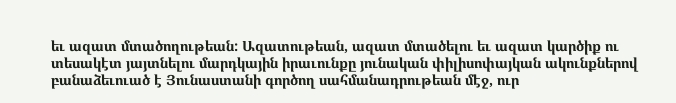եւ ազատ մտածողութեան: Ազատութեան, ազատ մտածելու եւ ազատ կարծիք ու տեսակէտ յայտնելու մարդկային իրաւունքը յունական փիլիսոփայկան ակունքներով բանաձեւուած է Յունաստանի գործող սահմանադրութեան մէջ, ուր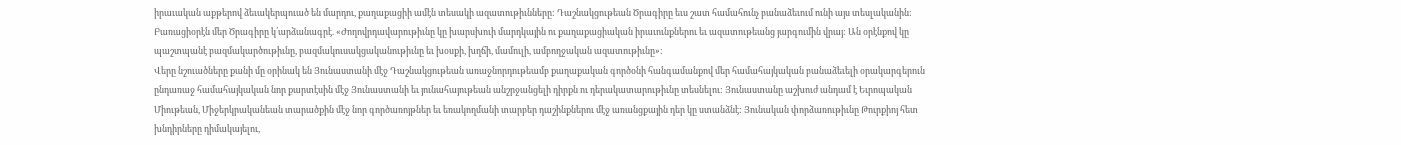իրաւական աքթերով ձեւակերպուած են մարդու, քաղաքացիի ամէն տեսակի ազատութիւնները: Դաշնակցութեան Ծրագիրը եւս շատ համահունչ բանաձեւում ունի այս տեսլականին: Բառացիօրէն մեր Ծրագիրը կ՛արձանագրէ. «Ժողովրդավարութիւնը կը խարսխուի մարդկային ու քաղաքացիական իրաւունքներու եւ ազատութեանց յարգումին վրայ: Ան օրէնքով կը պաշտպանէ բազմակարծութիւնը, բազմակուսակցականութիւնը եւ խօսքի, խղճի, մամուլի, ամբողջական ազատութիւնը»:
Վերը նշուածները քանի մը օրինակ են Յունաստանի մէջ Դաշնակցութեան առաջնորդութեամբ քաղաքական գործօնի հանգամանքով մեր համահայկական բանաձեւելի օրակարգերուն ընդառաջ համահայկական նոր քարտէսին մէջ Յունաստանի եւ յունահայութեան անշրջանցելի դիրքն ու դերակատարութիւնը տեսնելու: Յունաստանը աշխուժ անդամ է Եւրոպական Միութեան, Միջերկրականեան տարածքին մէջ նոր գործառոյթներ եւ եռակողմանի տարբեր դաշինքներու մէջ առանցքային դեր կը ստանձնէ: Յունական փորձառութիւնը Թուրքիոյ հետ խնդիրները դիմակայելու,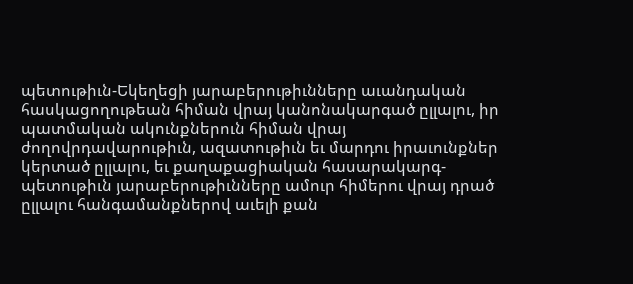պետութիւն-Եկեղեցի յարաբերութիւնները աւանդական հասկացողութեան հիման վրայ կանոնակարգած ըլլալու, իր պատմական ակունքներուն հիման վրայ ժողովրդավարութիւն, ազատութիւն եւ մարդու իրաւունքներ կերտած ըլլալու, եւ քաղաքացիական հասարակարգ-պետութիւն յարաբերութիւնները ամուր հիմերու վրայ դրած ըլլալու հանգամանքներով աւելի քան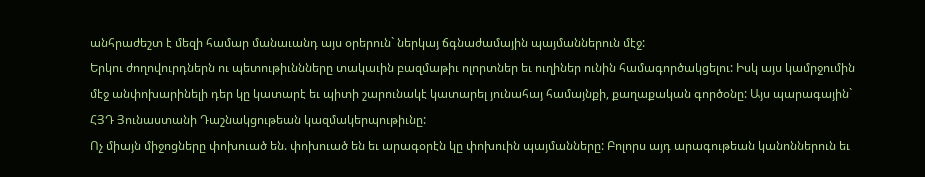անհրաժեշտ է մեզի համար մանաւանդ այս օրերուն` ներկայ ճգնաժամային պայմաններուն մէջ:
Երկու ժողովուրդներն ու պետութիւննները տակաւին բազմաթիւ ոլորտներ եւ ուղիներ ունին համագործակցելու: Իսկ այս կամրջումին մէջ անփոխարինելի դեր կը կատարէ եւ պիտի շարունակէ կատարել յունահայ համայնքի, քաղաքական գործօնը: Այս պարագային` ՀՅԴ Յունաստանի Դաշնակցութեան կազմակերպութիւնը:
Ոչ միայն միջոցները փոխուած են. փոխուած են եւ արագօրէն կը փոխուին պայմանները: Բոլորս այդ արագութեան կանոններուն եւ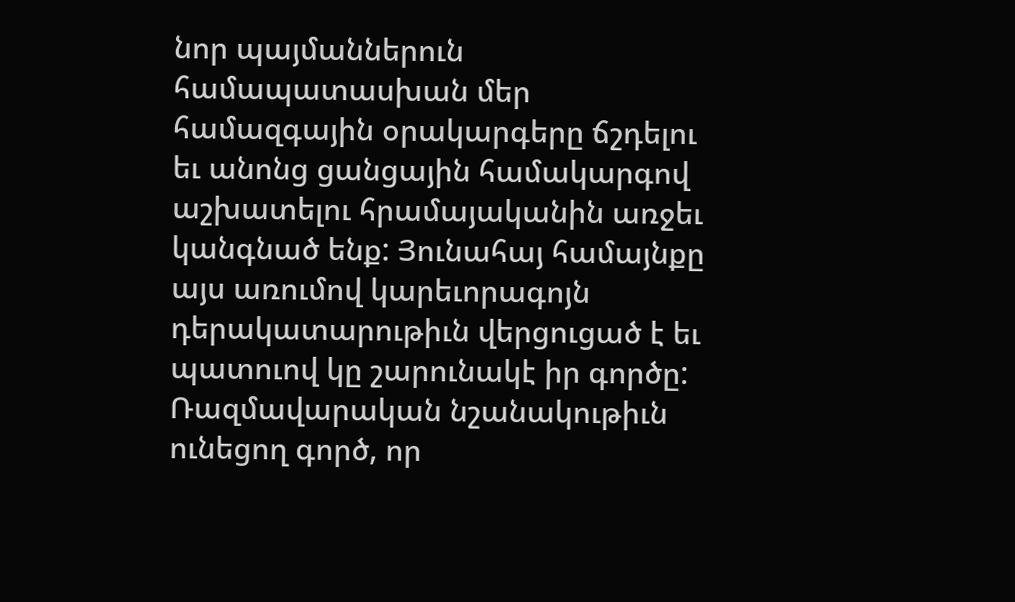նոր պայմաններուն համապատասխան մեր համազգային օրակարգերը ճշդելու եւ անոնց ցանցային համակարգով աշխատելու հրամայականին առջեւ կանգնած ենք: Յունահայ համայնքը այս առումով կարեւորագոյն դերակատարութիւն վերցուցած է եւ պատուով կը շարունակէ իր գործը: Ռազմավարական նշանակութիւն ունեցող գործ, որ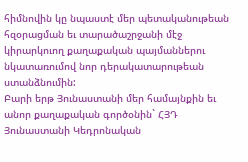հիմնովին կը նպաստէ մեր պետականութեան հզօրացման եւ տարածաշրջանի մէջ կիրարկուող քաղաքական պայմաններու նկատառումով նոր դերակատարութեան ստանձնումին:
Բարի երթ Յունաստանի մեր համայնքին եւ անոր քաղաքական գործօնին` ՀՅԴ Յունաստանի Կեդրոնական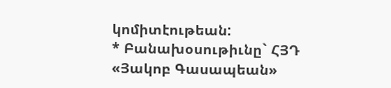կոմիտէութեան:
* Բանախօսութիւնը` ՀՅԴ «Յակոբ Գասապեան»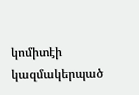կոմիտէի կազմակերպած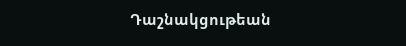Դաշնակցութեան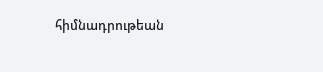հիմնադրութեան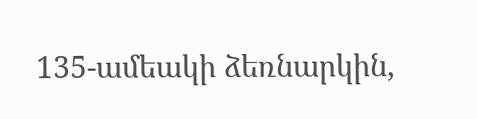135-ամեակի ձեռնարկին,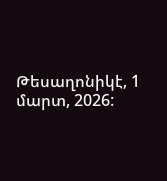Թեսաղոնիկէ, 1 մարտ, 2026: